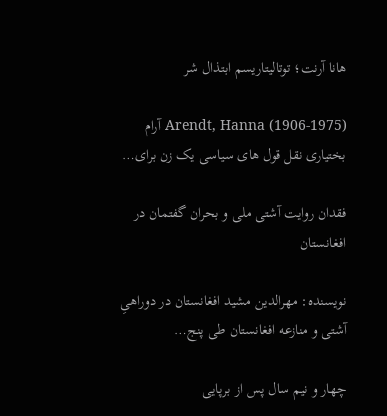هانا آرنت؛ توتالیتاریسم ابتذال شر

Arendt, Hanna (1906-1975) آرام بختیاری نقل قول های سیاسی یک زن برای…

فقدان روایت آشتی ملی و بحران گفتمان در افغانستان

نویسنده: مهرالدین مشید افغانستان در دوراهیِ آشتی و منازعه افغانستان طی پنج…

چهار و نیم سال پس از برپایی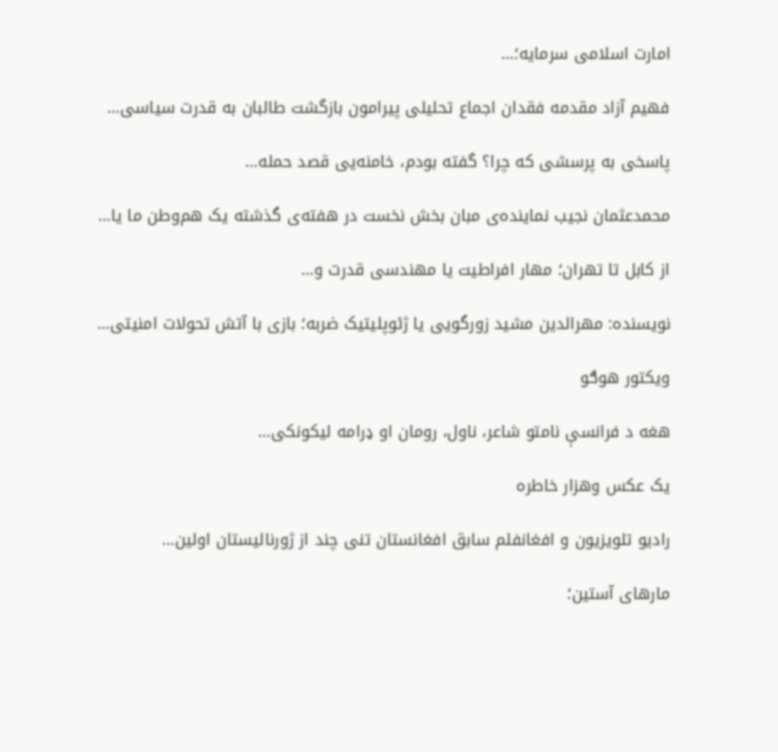امارت اسلامی سرمایه؛…

فهیم آزاد مقدمه فقدان اجماع تحلیلی پیرامون بازگشت طالبان به قدرت سیاسی…

پاسخی به پرسشی که چرا؟ گفته بودم، خامنه‌یی قصد حمله…

محمدعثمان نجیب نماینده‌ی مبان بخش نخست در هفته‌ی گذشته‌ یک هم‌وطن ما یا…

از کابل تا تهران؛ مهار افراطیت یا مهندسی قدرت و…

نویسنده: مهرالدین مشید زورگویی یا ژئوپلیتیک ضربه؛ بازی با آتش تحولات امنیتی…

ویکتور هوګو

هغه د فرانسې نامتو شاعر، ناول، رومان او ډرامه لیکونکی…

یک عکس وهزار خاطره

راديو تلويزيون و افغانفلم سابق افغانستان تنى چند از ژورناليستان اولين…

مارهای آستین؛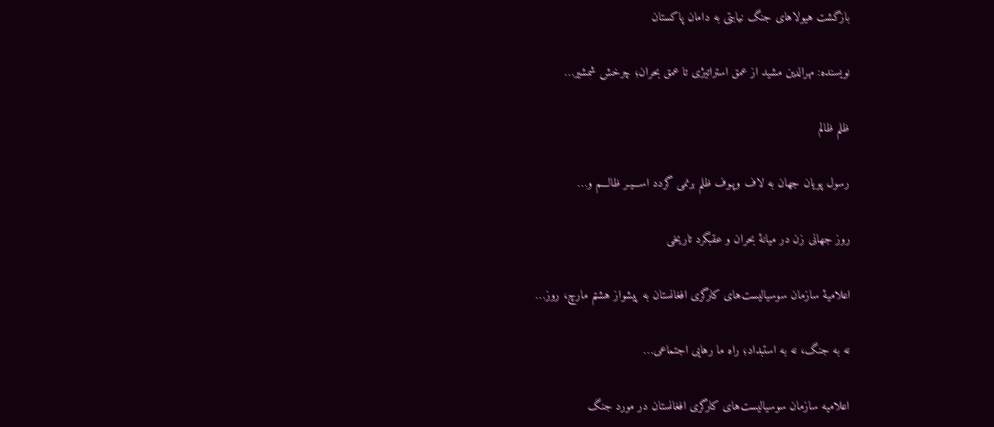بازگشت هیولاهای جنگ نیابتی به دامان پاکستان

نویسنده: مهرالدین مشید از عمق استراتیژی تا عمق بحران؛ چرخش شمشیر…

ظلم ظالم

رسول پویان جهان به لاف وپـوف ظلم برنمی گردد اســـیـر ظالـــم و…

روز جهانی زن در میانۀ بحران و عقبگرد تاریخی

اعلامیۀ سازمان سوسیالیست‌های کارگری افغانستان به پیشواز هشتم مارچ، روز…

نه به جنگ، نه به استبداد؛ راه ما رهایی اجتماعی…

اعلامیه سازمان سوسیالیست‌های کارگری افغانستان در مورد جنگ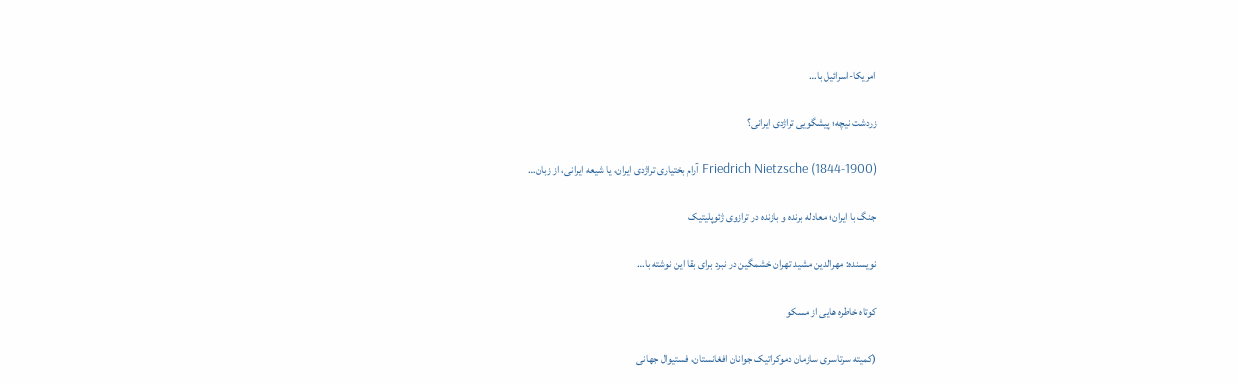امریکا-اسرائیل با…

زردشت نیچه؛ پیشگویی تراژدی ایرانی؟

Friedrich Nietzsche (1844-1900) آرام بختیاری تراژدی ایران، یا شیعه ایرانی، از زبان…

جنگ با ایران؛ معادله برنده و بازنده در ترازوی ژئوپلیتیک

نویسنده: مهرالدین مشید تهران خشمگین در نبرد برای بقا این نوشته با…

کوتاه خاطره هایی از مسکو

(کمیته سرتاسری سازمان دموکراتیک جوانان افغانستان، فستیوال جهانی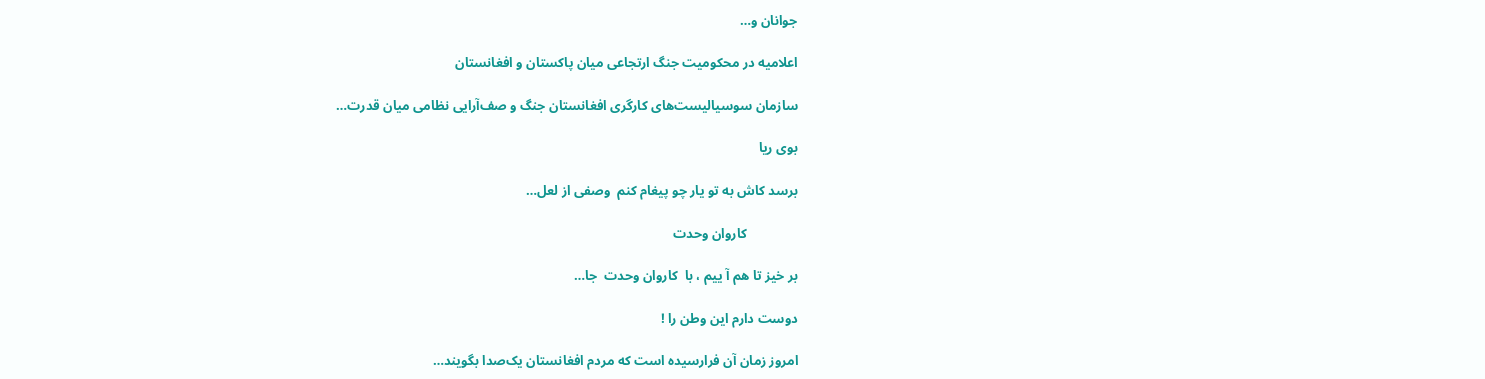جوانان و…

اعلامیه در محکومیت جنگ ارتجاعی میان پاکستان و افغانستان

سازمان سوسیالیست‌های کارگری افغانستان جنگ و صف‌آرایی نظامی میان قدرت…

بوی ریا

برسد کاش به تو یار چو پیغام کنم  وصفی از لعل…

               کاروان وحدت

بر خیز تا هم آ ییم ، با  کاروان وحدت  جا…

دوست دارم این وطن را !

امروز زمان آن فرارسیده است که مردم افغانستان یک‌صدا بگویند…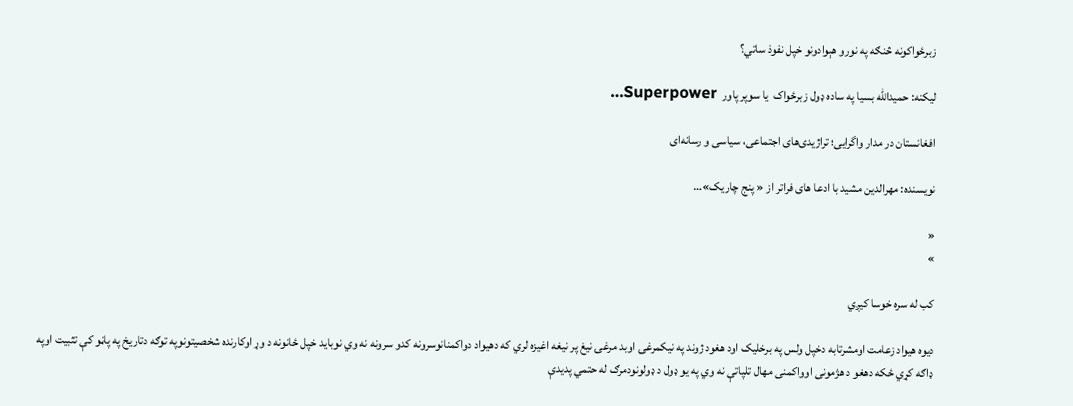زبرځواکونه څنګه په نورو هېوادونو خپل نفوذ ساتي؟

ليکنه: حميدالله بسيا په ساده ډول زبرځواک  يا سوپر پاور  Superpower…

افغانستان در مدار واگرایی؛ تراژیدی‌های اجتماعی، سیاسی و رسانه‌ای

نویسنده: مهرالدین مشید با ادعا های فراتر از « پنج چاریک»…

«
»

کب له سره خوسا کیږي

دیوه هیواد زعامت اومشرتابه دخپل ولس په برخلیک اود هغود ژوند په نیکمرغۍ اوبد مرغۍ نیغ پر نیغه اغیزه لري که دهیواد دواکمنانوسرونه کدو سرونه نه وي نوباید خپل ځانونه د وړ اوکارنده شخصیتونوپه توګه دتاریخ په پاڼو کې تثبیت اوپه ډاګه کړي ځکه دهغو د هژمونی اوواکمنی مهال تلپاتې نه وي په یو ډول د ډولونودمرګ له حتمي پدیدې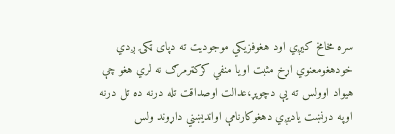سره مخامخ کیږي اود هغوفزیکي موجودیت ته دپای ټکۍ ږدي خودهغومعنوي اړخ مثبت اویا منفي کرکټرمرګ نه لري هغو چې هیواد اوولس ته یې دچوپړ،عدالت اوصداقت تله درنه ده تل درنه اوپه درنښت یادیږي دهغوکارنامې اواندیښني داړوند ولس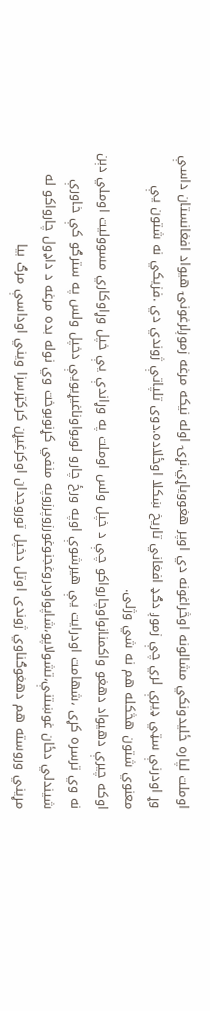اوملت لپاره ځلیدونکي مشالونه اوڅراغونه دي اوپر هغوویاړي.نړۍ اوله نیکه مرغه زموږلرغونۍ هیواد افغانستان داسې وړ اودرنې سټي ډیرې لري چې زموږ دګډ افغاني تاریخ ښکلا اوځلاده.دوی تلپاتې ژوندي دي .فزیکي نه شتون یې معنوي شتون هڅکله هم نه شي وژلی.
اوکه چیرې دهیواد دهغو واکمنانواوچارواکو چې د خپل ولس اوملت په وړاندې یې خپل وړاوکاري مسوولیت اوملي دېن نه وي ترسره کړی ،شهامت اودرایت یې هیرشوې اوپه ورځ چارو لوبواوناغیړیویې دخپل ولس په سترګو کې خاورې شیندلي دځان غوښتنې،تشولاپو،شاپواودروغجنوغورزوپرزوپه منفي کړنوبوخت وي نوله بده مرغه د داډول چارواکو له مړیني وروسته هم دهغوګناوي ژوندی اوتل دخپل توروجدان اوکرغیړن کرکټرسزا ویني اوداسې مرګ بیا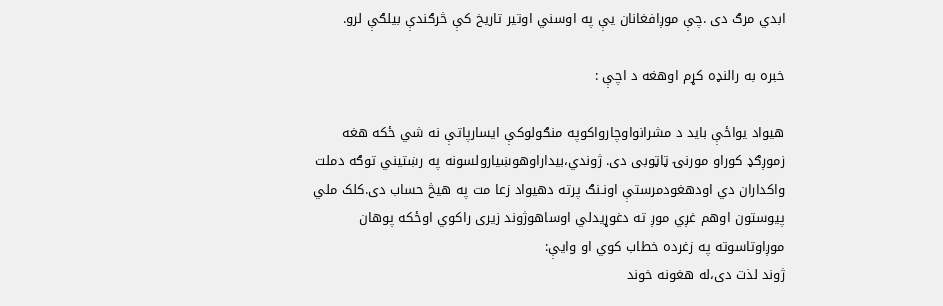ابدي مرګ دی .چې موږافغانان یې په اوسني اوتیر تاریخ کې څرګندې بیلګې لرو.

خبره به رالنډه کړم اوهغه د اچې :

هیواد یواځې باید د مشرانواوچارواکوپه منګولوکې ایسارپاتې نه شي ځکه هغه زموږګډ کوراو مورنۍ ټاټوبی دی. ژوندي،بیداراوهوښیارولسونه په رښتیني توګه دملت واکداران دي اودهغودمرستې اونـنګ پرته دهیواد زعا مت په هیڅ حساب دی.کلک ملي پیوستون اوهم غږي موږ ته دغوړیدلي اوساهوژوند زیری راکوي اوځکه پوهان موږاوتاسوته په زغرده خطاب کوي او وایې:
ژوند لذت دی،له هغونه خوند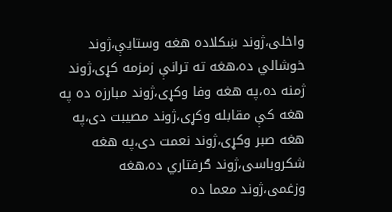واخلی،ژوند ښکلاده هغه وستایې،ژوند خوشالي ده،هغه ته ترانې زمزمه کړی،ژوند ژمنه ده،په هغه وفا وکړی،ژوند مبارزه ده په هغه کې مقابله وکړی،ژوند مصیبت دی،په هغه صبر وکړی،ژوند نعمت دی،په هغه شکروباسی،ژوند ګرفتاري ده،هغه وزغمی،ژوند معما ده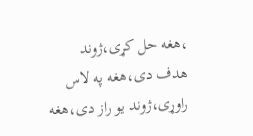،هغه حل کړی،ژوند هدف دی،هغه په لاس راوړی،ژوند یو راز دی،هغه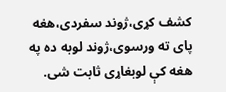کشف کړی،ژوند سفردی،هغه پای ته ورسوی،ژوند لوبه ده په هغه کې لوبغاړی ثابت شی.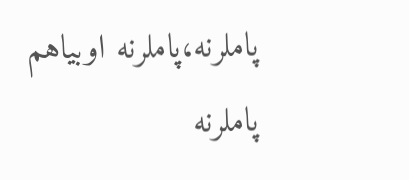پاملرنه،پاملرنه اوبیاهم پاملرنه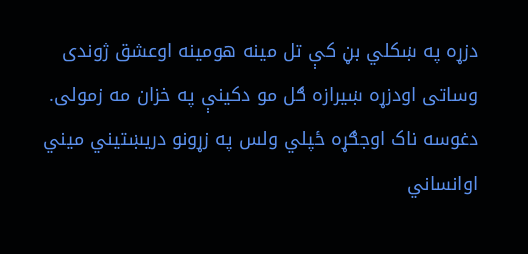دزړه په ښکلي بڼ کې تل مینه هومینه اوعشق ژوندی وساتی اودزړه ښیرازه ګل مو دکینې په خزان مه زمولی.
دغوسه ناک اوجګړه ځپلي ولس په زړونو دریښتیني میني اوانساني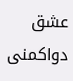عشق دواکمنی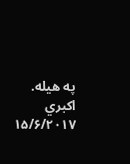په هیله.
اکبري
۱۵/۶/۲۰۱۷